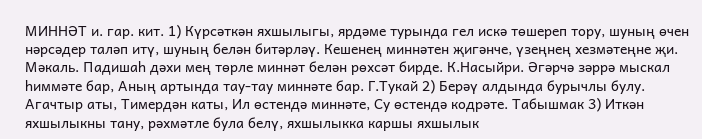МИННӘТ и. гар. кит. 1) Күрсәткән яхшылыгы, ярдәме турында гел искә төшереп тору, шуның өчен нәрсәдер таләп итү, шуның белән битәрләү. Кешенең миннәтен җигәнче, үзеңнең хезмәтеңне җи. Мәкаль. Падишаһ дәхи мең төрле миннәт белән рөхсәт бирде. К.Насыйри. Әгәрчә зәррә мыскал һиммәте бар, Аның артында тау-тау миннәте бар. Г.Тукай 2) Берәү алдында бурычлы булу. Агачтыр аты, Тимердән каты, Ил өстендә миннәте, Су өстендә кодрәте. Табышмак 3) Иткән яхшылыкны тану, рәхмәтле була белү, яхшылыкка каршы яхшылык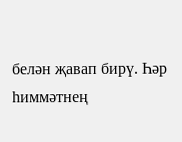белән җавап бирү. Һәр һиммәтнең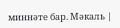миннәте бар. Мәкаль |